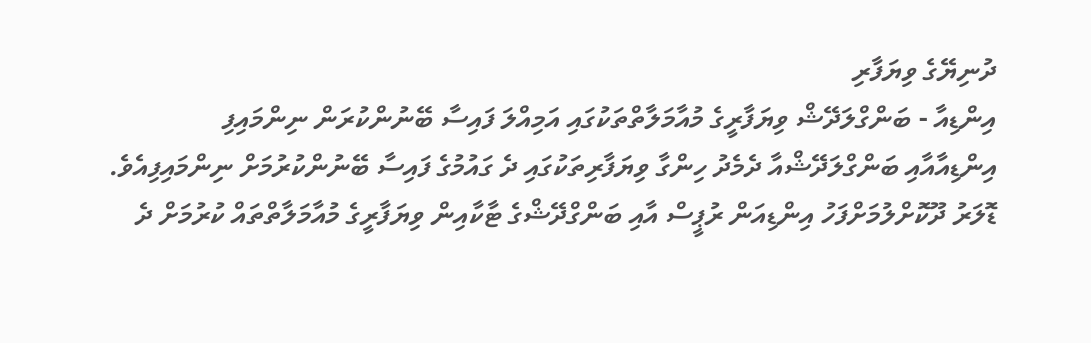ދުނިޔޭގެ ވިޔަފާރި
އިންޑިއާ - ބަންގްލަދޭޝް ވިޔަފާރީގެ މުއާމަލާތްތަކުގައި އަމިއްލަ ފައިސާ ބޭނުންކުރަން ނިންމައިފި
އިންޑިއާއާއި ބަންގްލަދޭޝްއާ ދެމެދު ހިންގާ ވިޔަފާރިތަކުގައި ދެ ގައުމުގެ ފައިސާ ބޭނުންކުރުމަށް ނިންމައިފިއެވެ.
ޑޮލަރު ދޫކޮށްލުމަށްފަހު އިންޑިއަން ރުޕީސް އާއި ބަންގްދޭޝްގެ ޓާކާއިން ވިޔަފާރީގެ މުއާމަލާތްތައް ކުރުމަށް ދެ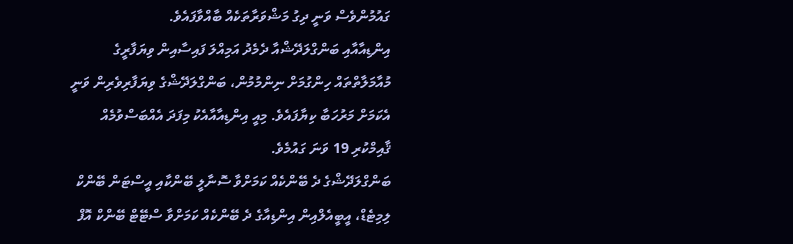ގައުމުންވެސް ވަނީ ދިގު މަޝްވަރާތަކެއް ބާއްވާފައެވެ.
އިންޑިއާއާއި ބަންގްލަދޭޝްއާ ދެމެދު އަމިއްލަ ފައިސާއިން ވިޔަފާރީގެ މުއާމަލާތްތައް ހިންގުމަށް ނިންމުމުން، ބަންގްލަދޭޝްގެ ވިޔަފާރިވެރިން ވަނީ އެކަމަށް މަރުހަބާ ކިޔާފައެވެ. މިއީ އިންޑިއާއާއެކު މިފަދަ އެއްބަސްވުމެއް ޤާއިމްކުރި 19 ވަނަ ގައުމެވެ.
ބަންގްލަދޭޝްގެ ދެ ބޭންކެއް ކަމަށްވާ ސޮނާލީ ބޭންކާއި އީސްޓަން ބޭންކް ލިމިޓެޑް، އީބީއެލްއިން އިންޑިއާގެ ދެ ބޭންކެއް ކަމަށްވާ ސްޓޭޓް ބޭންކް އޮފް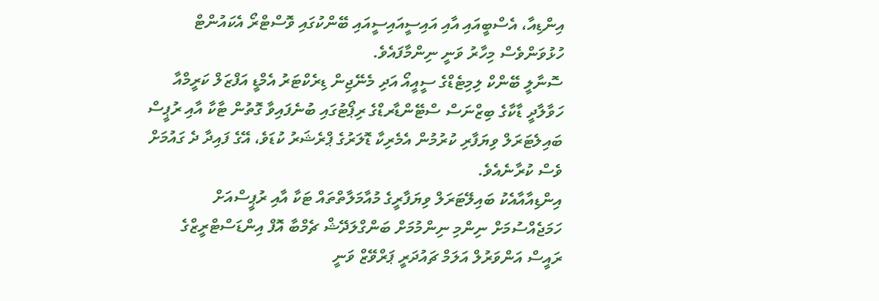އިންޑިއާ، އެސްބީއައި އާއި އައިސީއައިސީއައި ބޭންކުގައި ވޮސްޓްރޯ އެކައުންޓް ހުޅުވަންވެސް މިހާރު ވަނީ ނިންމާފައެވެ.
ސޮނާލީ ބޭންކް ލިމިޓެޑްގެ ސީއީއޯ އަދި މެނޭޖިން ޑިރެކްޓަރު އެމްޑީ އަފްޒަލް ކަރީމްއާ ހަވާލާދީ ޑާކާގެ ބިޒްނަސް ސްޓޭންޑާރޑްގެ ރިޕޯޓުގައި ބުނެފައިވާ ގޮތުން ޓާކާ އާއި ރުޕީސް ބައިލެޓަރަލް ވިޔަފާރި ކުރުމުން އެމެރިކާ ޑޮލަރުގެ ޕްރެޝަރު ކުޑަވެ، އޭގެ ފައިދާ ދެ ގައުމަށް ވެސް ކުރާނެއެވެ.
އިންޑިއާއާއެކު ބައިލޭޓަރަލް ވިޔަފާރީގެ މުއާމަލާތްތައް ޓަކާ އާއި ރުޕީސްއަށް ހަމަޖެއްސުމަށް ނިންމި ނިންމުމަށް ބަންގްލަދޭޝް ޗެމްބާ އޮފް އިންޑަސްޓްރީޒްގެ ރައީސް އަންވަރުލް އަލަމް ޗައުދަރީ ޕަރްވޭޒް ވަނީ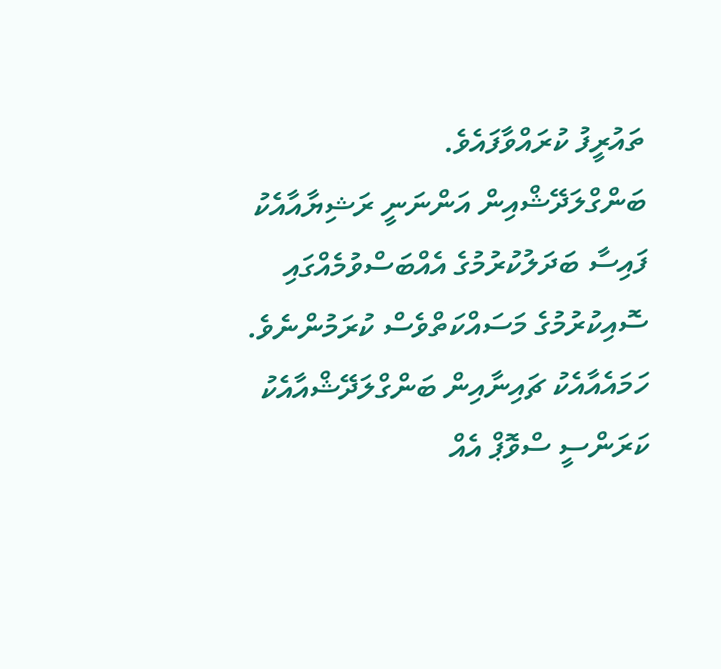ތައުރީފު ކުރައްވާފައެވެ.
ބަންގްލަދޭޝްއިން އަންނަނީ ރަޝިޔާއާއެކު ފައިސާ ބަދަލުކުރުމުގެ އެއްބަސްވުމެއްގައި ސޮއިކުރުމުގެ މަސައްކަތްވެސް ކުރަމުންނެވެ. ހަމައެއާއެކު ޗައިނާއިން ބަންގްލަދޭޝްއާއެކު ކަރަންސީ ސްވޮޕް އެއް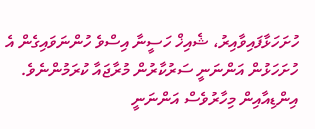ހުށަހަޅާފައިވާއިރު، ޝެއިޚް ހަސީނާ އިސްވެ ހުންނަވައިގެން އެ ހުށަހަޅުން އަންނަނީ ސަރުކާރުން މުރާޖައާ ކުރަމުންނެވެ.
އިންޑިއާއިން މިހާރުވެސް އަންނަނީ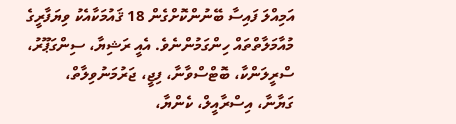އަމިއްލަ ފައިސާ ބޭނުންކޮށްގެން 18 ޤައުމަކާއެކު ވިޔަފާރީގެ މުއާމަލާތްތައް ހިންގަމުންނެވެ. އެއީ ރަޝިޔާ، ސިންގަޕޫރު، ސްރީލަންކާ، ބޮޓްސްވާނާ، ފިޖީ، ޖަރުމަނުވިލާތް، ގަޔާނާ، އިސްރާއީލް، ކެންޔާ،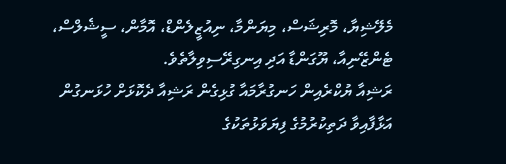މެލޭޝިޔާ، މޮރިޝަސް، މިޔަންމާ، ނިއުޒީލެންޑް، އޮމާން، ސީޝެލްސް، ޓެންޒޭނިއާ، ޔޫގަންޑާ އަދި އިނގިރޭސިވިލާތެވެ.
ރަޝިއާ ޔުކްރެއިން ހަނގުރާމައާ ގުޅިގެން ރަޝިއާ ދެކޮޅަށް ހުޅަނގުން އަޅާފާއިވާ ދަތިކުރުމުގެ ފިޔަވަޅުތަކުގެ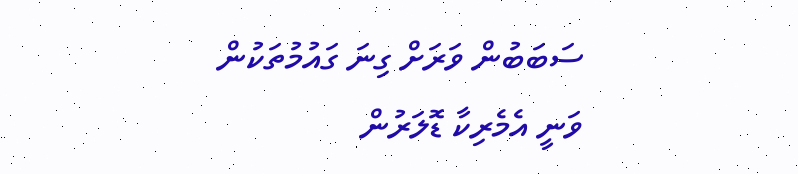ސަބަބުން ވަރަށް ގިނަ ގައުމުތަކުން ވަނީ އެމެރިކާ ޑޮލަރުން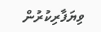ވިޔަފާރިކުރުން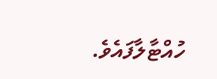ހުއްޓާލާފައެވެ.